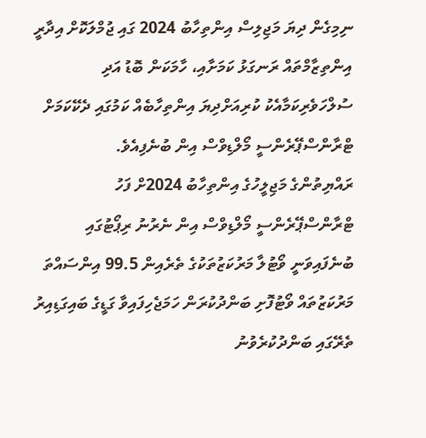ނިމިގެން ދިޔަ މަޖިލިސް އިންތިހާބު 2024 ގައި ޖުމްލަކޮށް އިދާރީ އިންތިޒާމްތައް ރަނގަޅު ކަމަށާއި، ހާމަކަން ބޮޑު އަދި ސުލްހަވެރިކަމާއެކު ކުރިއަށްދިޔަ އިންތިހާބެއް ކަމުގައި ދެކޭކަމަށް ޓްރާންސްޕޭރެންސީ މޯލްޑިވްސް އިން ބުނެފިއެވެ.
ރައްޔިތުންގެ މަޖިލީހުގެ އިންތިހާބު 2024ށް ފަހު ޓްރާންސްޕޭރެންސީ މޯލްޑިވްސް އިން ނެރުނު ރިޕޯޓުގައި ބުނެފައިވަނީ ވޯޓުލާ މަރުކަޒުތަކުގެ ތެރެއިން 99.5 އިންސައްތަ މަރުކަޒުތައް ވޯޓުފޮށި ބަންދުކުރަން ހަމަޖެހިފައިވާ ގަޑީގެ ބައިގަޑިއިރު ތެރޭގައި ބަންދުކުރެވުނު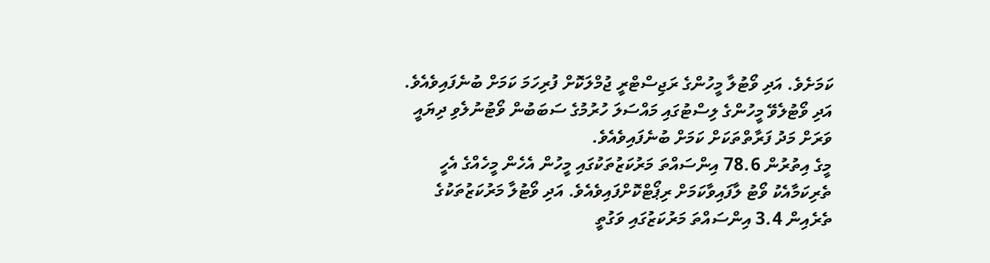ކަމަށެވެ. އަދި ވޯޓުލާ މީހުންގެ ރަޖިސްޓްރީ ޖުމްލަކޮށް ފުރިހަމަ ކަމަށް ބުނެފައިވެއެވެ. އަދި ވޯޓުލެވޭ މީހުންގެ ލިސްޓުގައި މައްސަލަ ހުރުމުގެ ސަބަބުން ވޯޓުނުލެވި ދިޔައީ ވަރަށް މަދު ފަރާތްތަކަށް ކަމަށް ބުނެފައިވެއެވެ.
މީގެ އިތުރުން 78.6 އިންސައްތަ މަރުކަޒުތަކުގައި މީހުން އެހެން މީހެއްގެ އެހީ ތެރިކަމާއެކު ވޯޓު ލާފައިވާކަމަށް ރިޕޯޓްކޮށްފައިވެއެވެ. އަދި ވޯޓުލާ މަރުކަޒުތަކުގެ ތެރެއިން 3.4 އިންސައްތަ މަރުކަޒުގައި ވަގުތީ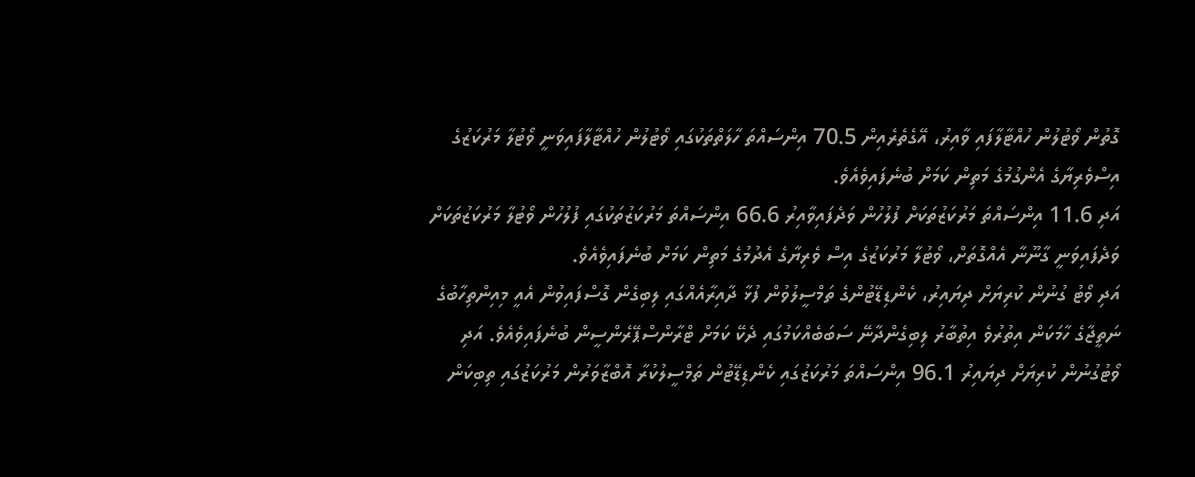ގޮތުން ވޯޓުލުން ހުއްޓާލާފައި ވާއިރު، އޭގެތެރެއިން 70.5 އިންސައްތަ ހާލަތްތަކުގައި ވޯޓުލުން ހުއްޓާލާފައިވަނީ ވޯޓުލާ މަރުކަޒުގެ އިސްވެރިޔާގެ އެންގުމުގެ މަތިން ކަމަށް ބުނެފައިވެއެވެ.
އަދި 11.6 އިންސައްތަ މަރުކަޒުތަކަށް ފުލުހުން ވަދެފައިވާއިރު 66.6 އިންސައްތަ މަރުކަޒުތަކުގައި ފުލުހުން ވޯޓުލާ މަރުކަޒުތަކަށް ވަދެފައިވަނީ ގާނޫނާ އެއްގޮތަށް، ވޯޓުލާ މަރުކަޒުގެ އިސް ވެރިޔާގެ އެދުމުގެ މަތިން ކަމަށް ބުނެފައިވެއެވެ.
އަދި ވޯޓު ގުނުން ކުރިޔަށް ދިޔައިރު، ކެންޑިޑޭޓުންގެ ތަމްސީލުވުން ފުޅާ ދާއިރާއެއްގައި ލިބިގެން ގޮސްފައިވުން އެއީ މިއިންތިހާބުގެ ނަތީޖާގެ ހާމަކަން އިތުރުވެ އިތުބާރު ލިބިގެންދާނޭ ސަބަބެއްކަމުގައި ދެކޭ ކަމަށް ޓްރާންސްޕޭރެންސީން ބުނެފައިވެއެވެ. އަދި ވޯޓުގުނުން ކުރިޔަށް ދިޔައިރު 96.1 އިންސައްތަ މަރުކަޒުގައި ކެންޑިޑޭޓުން ތަމްސީލުކުރާ އޮބްޒާވަރުން މަރުކަޒުގައި ތިބިކަން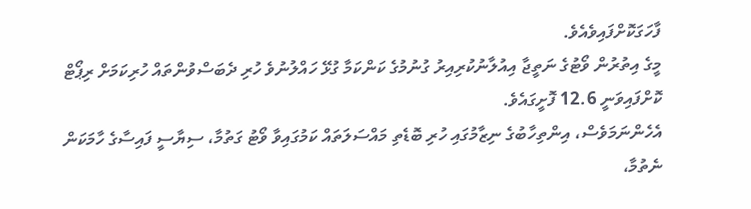ފާހަގަކޮށްފައިވެއެވެ.
މީގެ އިތުރުން ވޯޓުގެ ނަތީޖާ އިއުލާނުކުރިއިރު ގުނުމުގެ ކަންކަމާ ގުޅޭ ހައްލުނުވެ ހުރި ދެބަސްވުންތައް ހުރިކަމަށް ރިޕޯޓް ކޮށްފައިވަނީ 12.6 ފޮށީގައެވެ.
އެހެންނަމަވެސް، އިންތިހާބުގެ ނިޒާމުގައި ހުރި ބޮޑެތި މައްސަލަތައް ކަމުގައިވާ ވޯޓު ގަތުމާ، ސިޔާސީ ފައިސާގެ ހާމަކަން ނެތުމާ،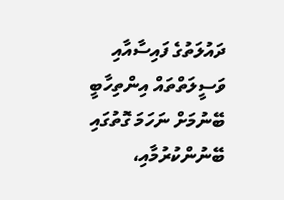ދައުލަތުގެ ފައިސާއާއި ވަސީލަތްތައް އިންތިހާބީ ބޭނުމަށް ނަހަމަ ގޮތުގައި ބޭނުންކުރުމާއި،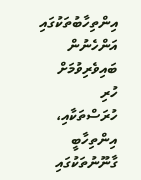އިންތިހާބުތަކުގައި އަންހެނުން ބައިވެރިވުމަށް ހުރި ހުރަސްތަކާއި، އިންތިހާބީ ގާނޫނުތަކުގައި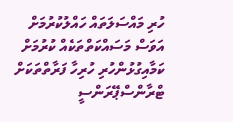ހުރި މައްސަލަތައް ހައްލުކުރުމަށް އަވަސް މަސައްކަތްތަކެއް ކުރުމަށް ކަމާއިގުޅުންހުރި ހުރިހާ ފަރާތްތަކަށް ޓްރާންސްޕޭރަންސީ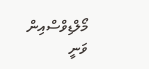މޯލްޑިވްސްއިން ވަނީ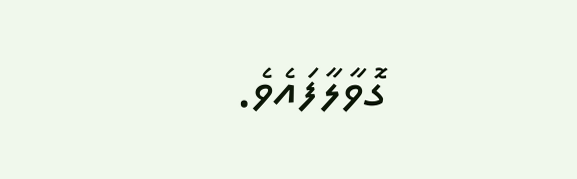ގޮވާލާފައެވެ.